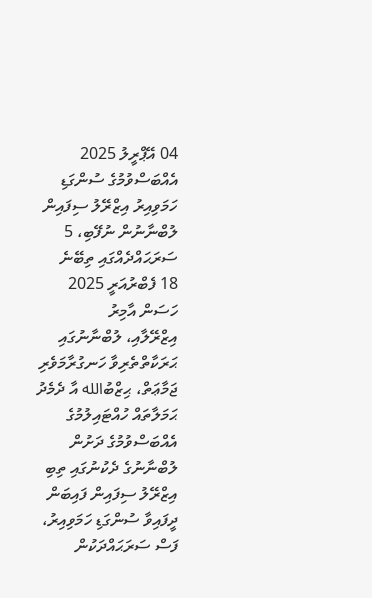04 އޭޕްރީލު 2025
އެއްބަސްވުމުގެ ސުންގަޑި ހަމަވިއިރު އިޒްރޭލު ސިފައިން ލުބްނާނުން ނުފޭބި، 5 ސަރަޙައްދެއްގައި ތިބޭނެ
18 ފެބްރުއަރީ 2025
ހަސަން އާމިރު
އިޒްރޭލާއި، ލުބްނާނުގައި ޙަރަކާތްތެރިވާ ހަނގުރާމަވެރި ޖަމާޢަތް، ޙިޒްބުالله އާ ދެމެދު ޙަމަލާތައް ހުއްޓައިލުމުގެ އެއްބަސްވުމުގެ ދަށުން ލުބްނާނުގެ ދެކުނުގައި ތިބި އިޒްރޭލު ސިފައިން ފައިބަން ދީފައިވާ ސުންގަޑި ހަމަވިއިރު، ފަސް ސަރަޙައްދަކުން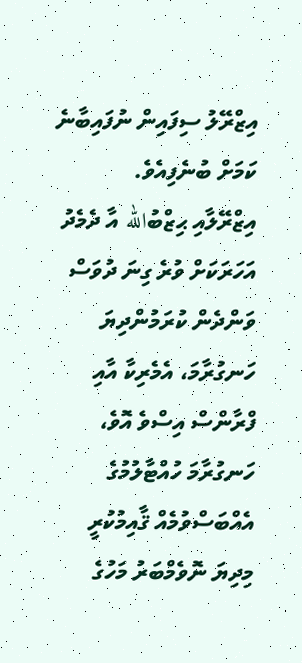އިޒްރޭލު ސިފައިން ނުފައިބާނެ ކަމަށް ބުނެފިއެވެ.
އިޒްރޭލާއި ޙިޒްބުالله އާ ދެމެދު އަހަރަކަށް ވުރެ ގިނަ ދުވަސް ވަންދެން ކުރަމުންދިޔަ ހަނގުރާމަ، އެމެރިކާ އާއި ފްރާންސް އިސްވެ އޮވެ، ހަނގުރާމަ ހުއްޓާލުމުގެ އެއްބަސްވުމެއް ޤާއިމުކުރީ މިދިޔަ ނޮވެމްބަރު މަހުގެ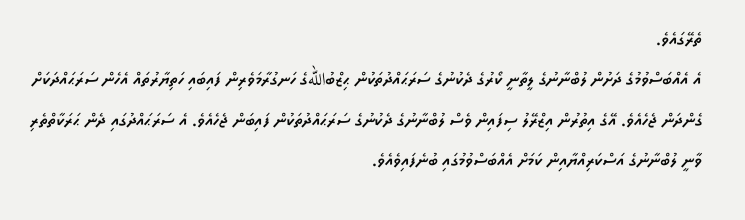ތެރޭގައެވެ.
އެ އެއްބަސްވުމުގެ ދަށުން ލުބްނާނުގެ ލީތާނީ ކޯރުގެ ދެކުނުގެ ސަރަޙައްދުތަކުން ޙިޒްބުاللهގެ ހަނގުރާމަވެރިން ފައިބައި ހަތިޔާރުތައް އެހެން ސަރަޙައްދަކަށް ގެންދަން ޖެހެއެވެ. އޭގެ އިތުރުން އިޒްރޭލު ސިފައިން ވެސް ލުބްނާނުގެ ދެކުނުގެ ސަރަޙައްދުތަކުން ފައިބަން ޖެހެއެވެ. އެ ސަރަޙައްދުގައި ދެން ޙަރަކާތްތެރި ވާނީ ލުބްނާނުގެ އަސްކަރިއްޔާއިން ކަމަށް އެއްބަސްވުމުގައި ބުނެފައިވެއެވެ.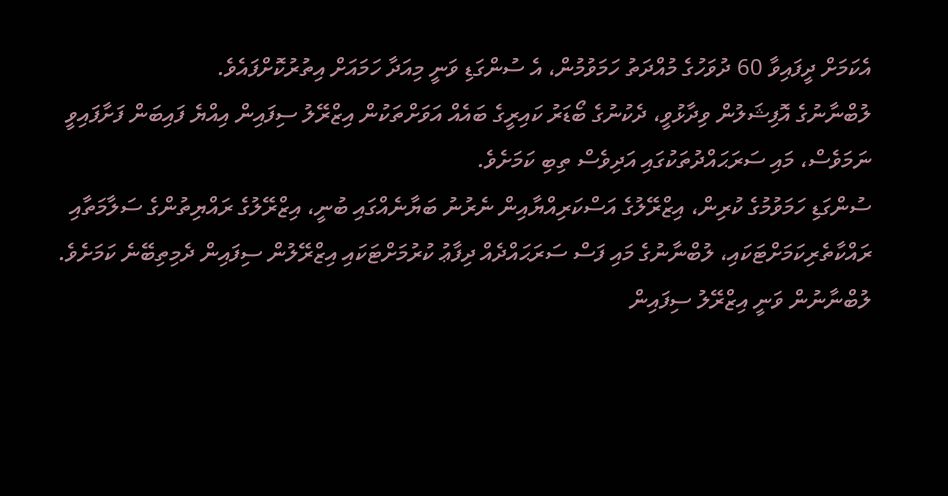އެކަމަށް ދީފައިވާ 60 ދުވަހުގެ މުއްދަތު ހަމަވުމުން، އެ ސުންގަޑި ވަނީ މިއަދާ ހަމައަށް އިތުރުކޮށްފައެވެ.
ލުބްނާނުގެ އޮފިޝަލުން ވިދާޅުވީ، ދެކުނުގެ ބޯޑަރު ކައިރީގެ ބައެއް އަވަށްތަކުން އިޒްރޭލު ސިފައިން އިއްޔެ ފައިބަން ފަށާފައިވީ ނަމަވެސް، މައި ސަރަޙައްދުތަކުގައި އަދިވެސް ތިބި ކަމަށެވެ.
ސުންގަޑި ހަމަވުމުގެ ކުރިން، އިޒްރޭލުގެ އަސްކަރިއްޔާއިން ނެރުނު ބަޔާނެއްގައި ބުނީ، އިޒްރޭލުގެ ރައްޔިތުންގެ ސަލާމަތާއި ރައްކާތެރިކަމަށްޓަކައި، ލުބްނާނުގެ މައި ފަސް ސަރަޙައްދެއް ދިފާޢު ކުރުމަށްޓަކައި އިޒްރޭލުން ސިފައިން ދެމިތިބޭނެ ކަމަށެވެ.
ލުބްނާނުން ވަނީ އިޒްރޭލު ސިފައިން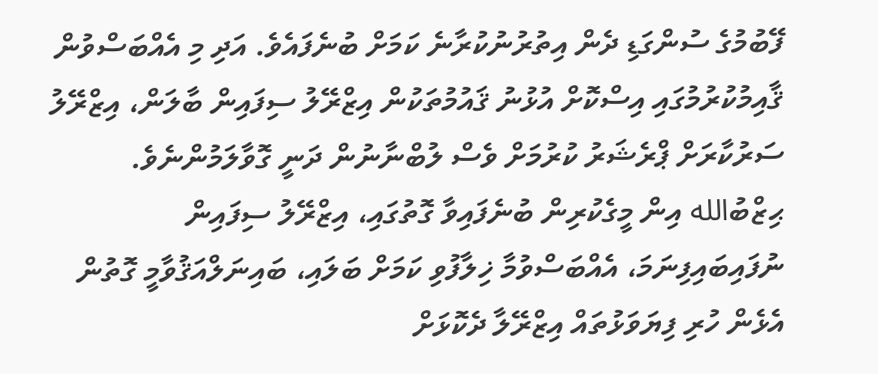ފޭބުމުގެ ސުންގަޑި ދެން އިތުރުނުކުރާނެ ކަމަށް ބުނެފައެވެ. އަދި މި އެއްބަސްވުން ޤާއިމުކުރުމުގައި އިސްކޮށް އުޅުނު ޤައުމުތަކުން އިޒްރޭލު ސިފައިން ބާލަން، އިޒްރޭލު ސަރުކާރަށް ޕްރެޝަރު ކުރުމަށް ވެސް ލުބްނާނުން ދަނީ ގޮވާލަމުންނެވެ.
ޙިޒްބުالله އިން މީގެކުރިން ބުނެފައިވާ ގޮތުގައި، އިޒްރޭލު ސިފައިން ނުފައިބައިފިނަމަ، އެއްބަސްވުމާ ޚިލާފުވި ކަމަށް ބަލައި، ބައިނަލްއަޤުވާމީ ގޮތުން އެޅެން ހުރި ފިޔަވަޅުތައް އިޒްރޭލާ ދެކޮޅަށް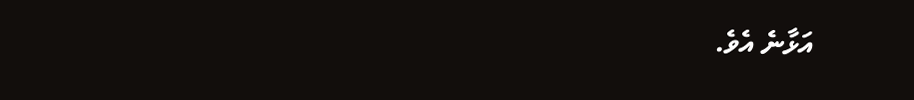އަޅާނެ އެވެ.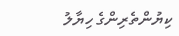ކިޔުންތެރިންގެ ހިޔާލު